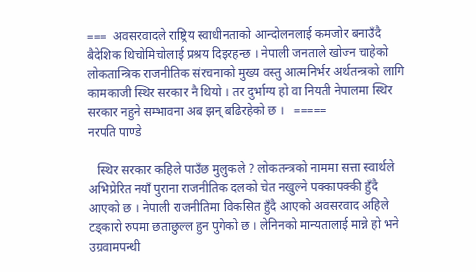===  अवसरवादले राष्ट्रिय स्वाधीनताको आन्दोलनलाई कमजोर बनाउँदै बैदेशिक थिचोमिचोलाई प्रश्रय दिइरहन्छ । नेपाली जनताले खोज्न चाहेको लोकतान्त्रिक राजनीतिक संरचनाको मुख्य वस्तु आत्मनिर्भर अर्थतन्त्रको लागि कामकाजी स्थिर सरकार नै थियो । तर दुर्भाग्य हो वा नियती नेपालमा स्थिर सरकार नहुने सम्भावना अब झन् बढिरहेको छ ।   =====
नरपति पाण्डे

   स्थिर सरकार कहिले पाउँछ मुलुकले ? लोकतन्त्रको नाममा सत्ता स्वार्थले अभिप्रेरित नयाँ पुराना राजनीतिक दलको चेत नखुल्ने पक्कापक्की हुँदै आएको छ । नेपाली राजनीतिमा विकसित हुँदै आएको अवसरवाद अहिले टड्कारो रुपमा छताछुल्ल हुन पुगेको छ । लेनिनको मान्यतालाई मान्ने हो भने उग्रवामपन्थी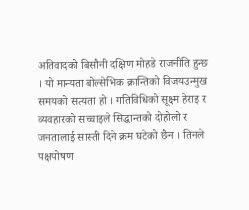अतिवादको बिसौनी दक्षिण मोहडे राजनीति हुन्छ । यो मान्यता बोल्सेभिक क्रान्तिको विजयउन्मुख समयको सत्यता हो । गतिविधिको सूक्ष्म हेराइ र व्यवहारको सच्चाइले सिद्धान्तको दोहोलो र जनतालाई सास्ती दिने क्रम घटेको छैन । तिनले पक्षपोषण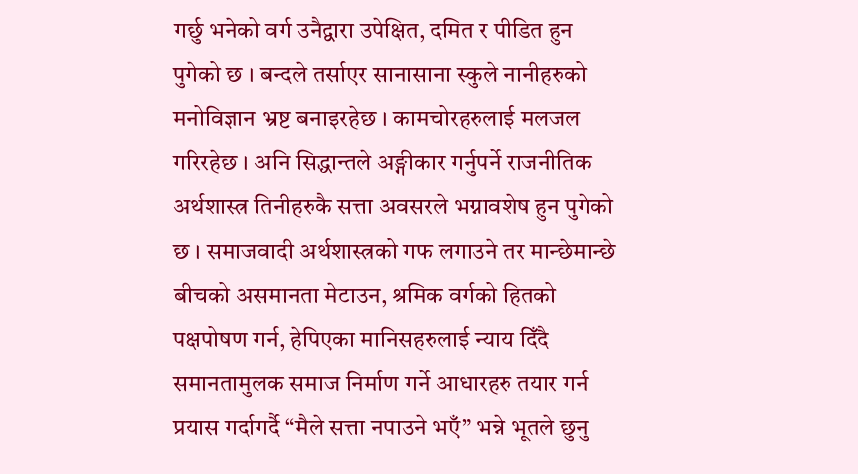गर्छु भनेको वर्ग उनैद्वारा उपेक्षित, दमित र पीडित हुन पुगेको छ । बन्दले तर्साएर सानासाना स्कुले नानीहरुको मनोविज्ञान भ्रष्ट बनाइरहेछ । कामचोरहरुलाई मलजल गरिरहेछ । अनि सिद्धान्तले अङ्गीकार गर्नुपर्ने राजनीतिक अर्थशास्त्र तिनीहरुकै सत्ता अवसरले भग्नावशेष हुन पुगेको छ । समाजवादी अर्थशास्त्रको गफ लगाउने तर मान्छेमान्छे बीचको असमानता मेटाउन, श्रमिक वर्गको हितको पक्षपोषण गर्न, हेपिएका मानिसहरुलाई न्याय दिँदै समानतामुलक समाज निर्माण गर्ने आधारहरु तयार गर्न प्रयास गर्दागर्दै “मैले सत्ता नपाउने भएँ” भन्ने भूतले छुनु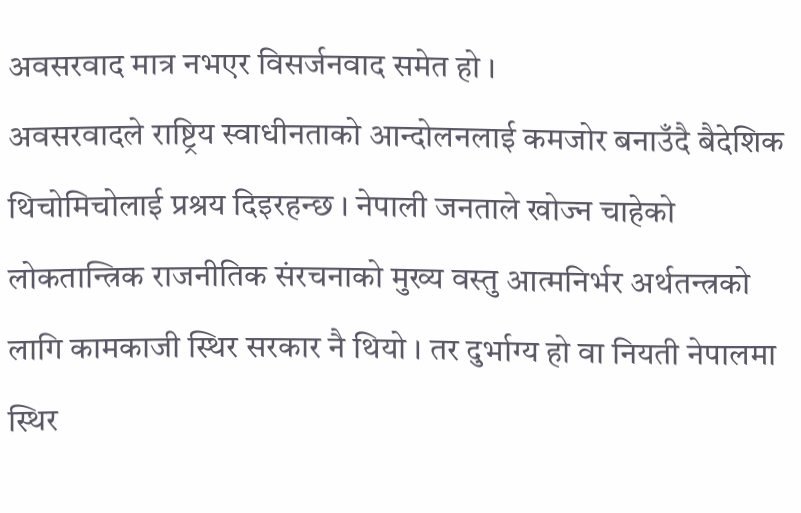अवसरवाद मात्र नभएर विसर्जनवाद समेत हो ।
अवसरवादले राष्ट्रिय स्वाधीनताको आन्दोलनलाई कमजोर बनाउँदै बैदेशिक थिचोमिचोलाई प्रश्रय दिइरहन्छ । नेपाली जनताले खोज्न चाहेको लोकतान्त्रिक राजनीतिक संरचनाको मुख्य वस्तु आत्मनिर्भर अर्थतन्त्रको लागि कामकाजी स्थिर सरकार नै थियो । तर दुर्भाग्य हो वा नियती नेपालमा स्थिर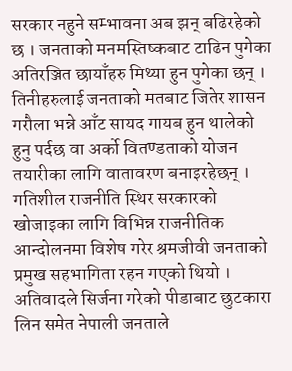सरकार नहुने सम्भावना अब झन् बढिरहेको छ । जनताको मनमस्तिष्कबाट टाढिन पुगेका अतिरञ्जित छायाँहरु मिथ्या हुन पुगेका छन् । तिनीहरुलाई जनताको मतबाट जितेर शासन गरौला भन्ने आँट सायद गायब हुन थालेको हुनु पर्दछ वा अर्को वितण्डताको योजन तयारीका लागि वातावरण बनाइरहेछन् ।
गतिशील राजनीति स्थिर सरकारको खोजाइका लागि विभिन्न राजनीतिक आन्दोलनमा विशेष गरेर श्रमजीवी जनताको प्रमुख सहभागिता रहन गएको थियो । अतिवादले सिर्जना गरेको पीडाबाट छुटकारा लिन समेत नेपाली जनताले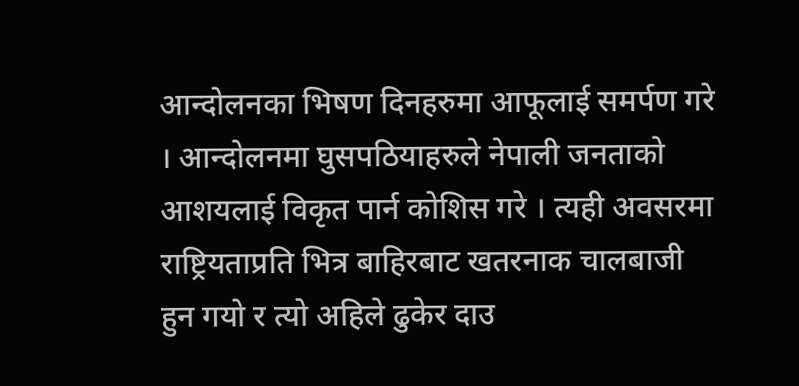आन्दोलनका भिषण दिनहरुमा आफूलाई समर्पण गरे । आन्दोलनमा घुसपठियाहरुले नेपाली जनताको आशयलाई विकृत पार्न कोशिस गरे । त्यही अवसरमा राष्ट्रियताप्रति भित्र बाहिरबाट खतरनाक चालबाजी हुन गयो र त्यो अहिले ढुकेर दाउ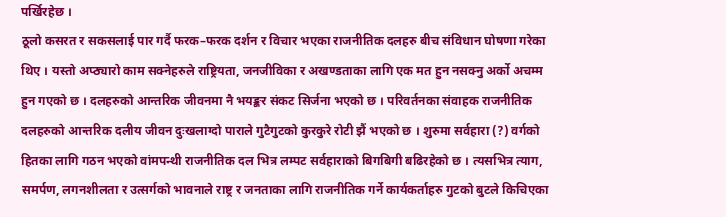पर्खिरहेछ ।
ठूलो कसरत र सकसलाई पार गर्दै फरक–फरक दर्शन र विचार भएका राजनीतिक दलहरु बीच संविधान घोषणा गरेका थिए । यस्तो अप्ठ्यारो काम सक्नेहरुले राष्ट्रियता, जनजीविका र अखण्डताका लागि एक मत हुन नसक्नु अर्को अचम्म हुन गएको छ । दलहरुको आन्तरिक जीवनमा नै भयङ्कर संकट सिर्जना भएको छ । परिवर्तनका संवाहक राजनीतिक दलहरुको आन्तरिक दलीय जीवन दुःखलाग्दो पाराले गुटैगुटको कुरकुरे रोटी झैं भएको छ । शुरुमा सर्वहारा (?) वर्गको हितका लागि गठन भएको वांमपन्थी राजनीतिक दल भित्र लम्पट सर्वहाराको बिगबिगी बढिरहेको छ । त्यसभित्र त्याग, समर्पण, लगनशीलता र उत्सर्गको भावनाले राष्ट्र र जनताका लागि राजनीतिक गर्ने कार्यकर्ताहरु गुटको बुटले किचिएका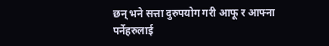छन् भने सत्ता दुरुपयोग गरी आफू र आफ्ना पर्नेहरुलाई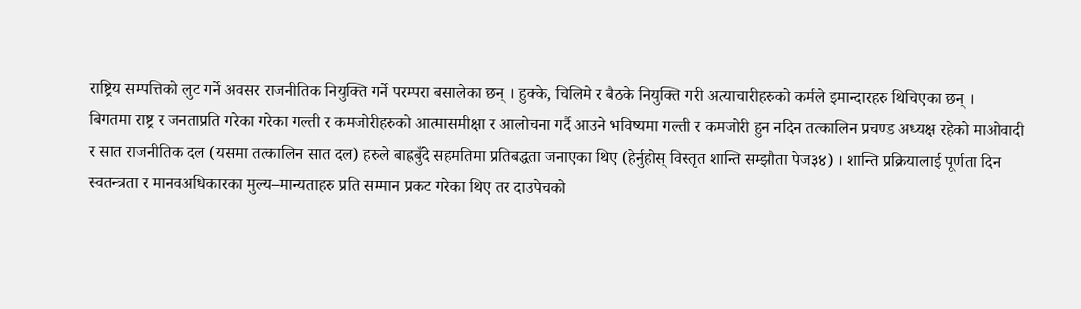राष्ट्रिय सम्पत्तिको लुट गर्ने अवसर राजनीतिक नियुक्ति गर्ने परम्परा बसालेका छन् । हुक्के, चिलिमे र बैठके नियुक्ति गरी अत्याचारीहरुको कर्मले इमान्दारहरु थिचिएका छन् ।
बिगतमा राष्ट्र र जनताप्रति गरेका गरेका गल्ती र कमजोरीहरुको आत्मासमीक्षा र आलोचना गर्दै आउने भविष्यमा गल्ती र कमजोरी हुन नदिन तत्कालिन प्रचण्ड अध्यक्ष रहेको माओवादी र सात राजनीतिक दल (यसमा तत्कालिन सात दल) हरुले बाह्रबुँदे सहमतिमा प्रतिबद्धता जनाएका थिए (हेर्नुहोस् विस्तृत शान्ति सम्झौता पेज३४) । शान्ति प्रक्रियालाई पूर्णता दिन स्वतन्त्रता र मानवअधिकारका मुल्य–मान्यताहरु प्रति सम्मान प्रकट गरेका थिए तर दाउपेचको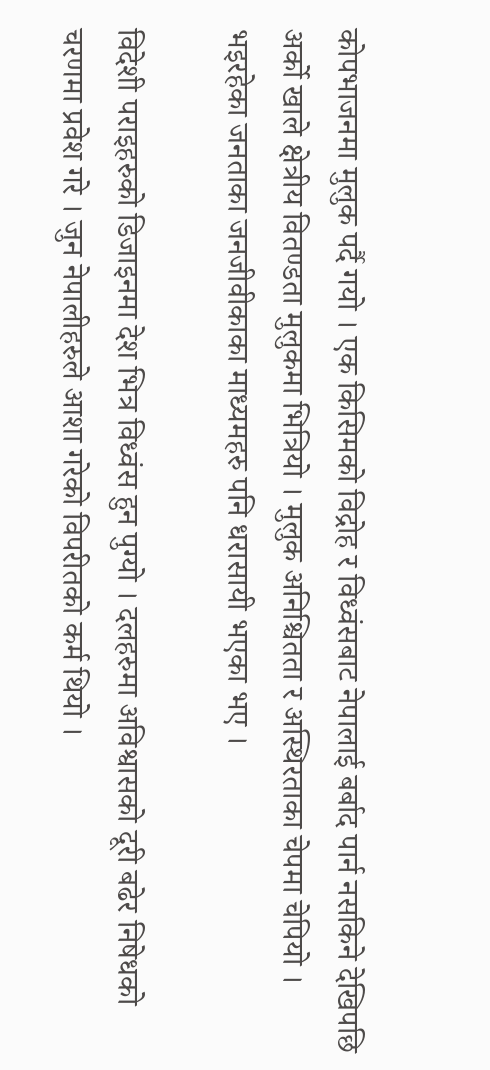कोपभाजनमा मुलुक पर्दै गयो । एक किसिमको विद्रोह र विध्वंसबाट नेपालाई बर्बाद पार्न नसकिने देखिपछि अर्को खाले क्षेत्रीय वितण्डता मुलुकमा भित्रियो । मुलुक अनिश्चितता र अस्थिरताका चेपमा चेपियो । भइरहेका जनताका जनजीवीकाका माध्यमहरु पनि धरासायी भएका भए ।

विदेशी पराइहरुको डिजाइनमा देश भित्र विध्वंस हुन पुग्यो । दलहरुमा अविश्वासको दूरी बढेर निषेधको चरणमा प्रवेश गरे । जुन नेपालीहरुले आशा गरेको विपरीतको कर्म थियो ।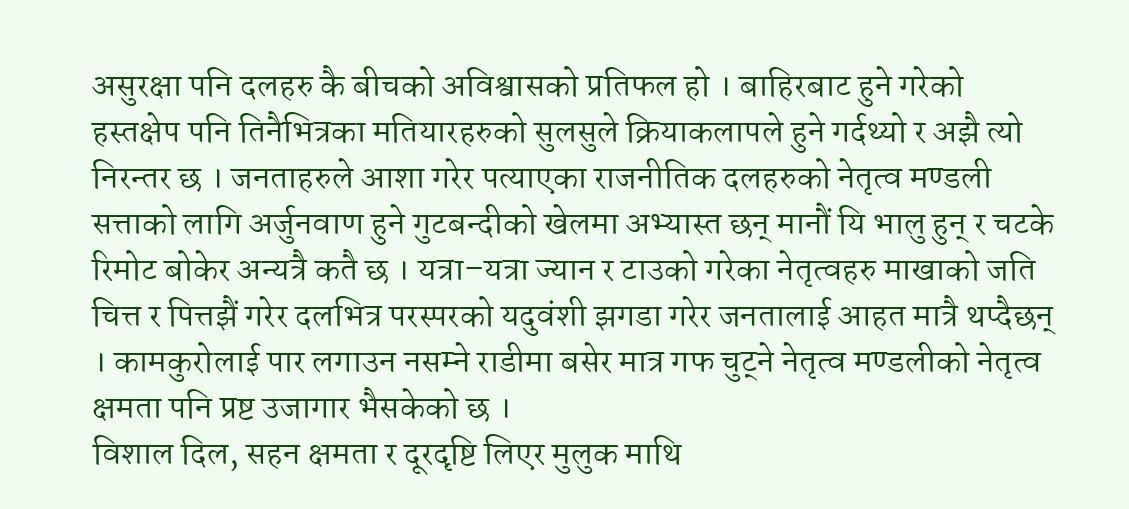असुरक्षा पनि दलहरु कै बीचको अविश्वासको प्रतिफल हो । बाहिरबाट हुने गरेको हस्तक्षेप पनि तिनैभित्रका मतियारहरुको सुलसुले क्रियाकलापले हुने गर्दथ्यो र अझै त्यो निरन्तर छ । जनताहरुले आशा गरेर पत्याएका राजनीतिक दलहरुको नेतृत्व मण्डली सत्ताको लागि अर्जुनवाण हुने गुटबन्दीको खेलमा अभ्यास्त छन् मानौं यि भालु हुन् र चटके रिमोट बोकेर अन्यत्रै कतै छ । यत्रा–यत्रा ज्यान र टाउको गरेका नेतृत्वहरु माखाको जति चित्त र पित्तझैं गरेर दलभित्र परस्परको यदुवंशी झगडा गरेर जनतालाई आहत मात्रै थप्दैछन् । कामकुरोलाई पार लगाउन नसम्ने राडीमा बसेर मात्र गफ चुट्ने नेतृत्व मण्डलीको नेतृत्व क्षमता पनि प्रष्ट उजागार भैसकेको छ ।
विशाल दिल, सहन क्षमता र दूरदृष्टि लिएर मुलुक माथि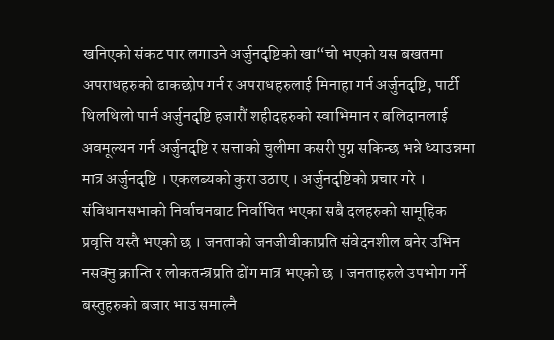खनिएको संकट पार लगाउने अर्जुनदृष्टिको खा“चो भएको यस बखतमा अपराधहरुको ढाकछोप गर्न र अपराधहरुलाई मिनाहा गर्न अर्जुनदृष्टि, पार्टी थिलथिलो पार्न अर्जुनदृष्टि हजारौं शहीदहरुको स्वाभिमान र बलिदानलाई अवमूल्यन गर्न अर्जुनदृष्टि र सत्ताको चुलीमा कसरी पुग्न सकिन्छ भन्ने ध्याउन्नमा मात्र अर्जुनदृष्टि । एकलब्यको कुरा उठाए । अर्जुनदृष्टिको प्रचार गरे । संविधानसभाको निर्वाचनबाट निर्वाचित भएका सबै दलहरुको सामूहिक प्रवृत्ति यस्तै भएको छ । जनताको जनजीवीकाप्रति संवेदनशील बनेर उभिन नसक्नु क्रान्ति र लोकतन्त्रप्रति ढोंग मात्र भएको छ । जनताहरुले उपभोग गर्ने बस्तुहरुको बजार भाउ समाल्नै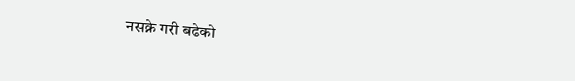नसक्ने गरी बढेको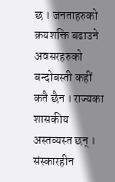छ । जनताहरुको क्रयशक्ति बढाउने अवसरहरुको बन्दोबस्ती कहीं कतै छैन । राज्यका शासकीय अस्तव्यस्त छन् । संस्कारहीन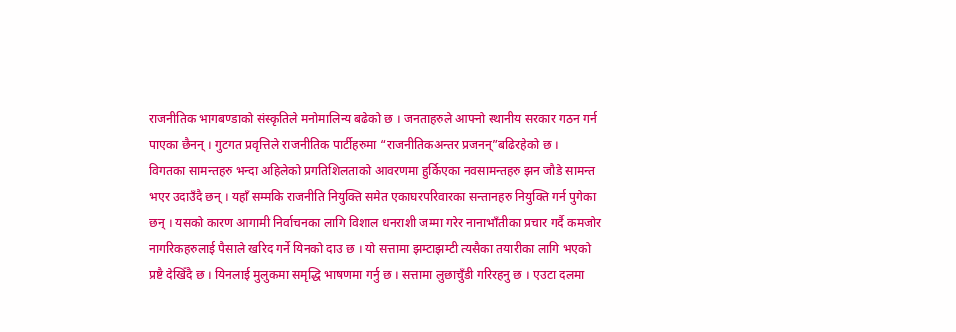राजनीतिक भागबण्डाको संस्कृतिले मनोमालिन्य बढेको छ । जनताहरुले आफ्नो स्थानीय सरकार गठन गर्न पाएका छैनन् । गुटगत प्रवृत्तिले राजनीतिक पार्टीहरुमा “राजनीतिकअन्तर प्रजनन्”बढिरहेको छ ।
विगतका सामन्तहरु भन्दा अहिलेको प्रगतिशिलताको आवरणमा हुर्किएका नवसामन्तहरु झन जौडे सामन्त भएर उदाउँदै छन् । यहाँ सम्मकि राजनीति नियुक्ति समेत एकाघरपरिवारका सन्तानहरु नियुक्ति गर्न पुगेका छन् । यसको कारण आगामी निर्वाचनका लागि विशाल धनराशी जम्मा गरेर नानाभाँतीका प्रचार गर्दै कमजोर नागरिकहरुलाई पैसाले खरिद गर्ने यिनको दाउ छ । यो सत्तामा झम्टाझम्टी त्यसैका तयारीका लागि भएको प्रष्टै देखिँदै छ । यिनलाई मुलुकमा समृद्धि भाषणमा गर्नु छ । सत्तामा लुछाचुँडी गरिरहनु छ । एउटा दलमा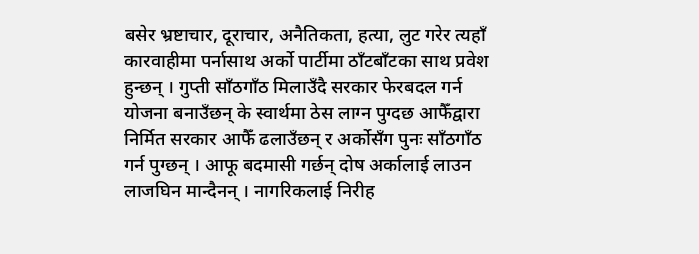बसेर भ्रष्टाचार, दूराचार, अनैतिकता, हत्या, लुट गरेर त्यहाँ कारवाहीमा पर्नासाथ अर्को पार्टीमा ठाँटबाँटका साथ प्रवेश हुन्छन् । गुप्ती साँठगाँठ मिलाउँदै सरकार फेरबदल गर्न योजना बनाउँछन् के स्वार्थमा ठेस लाग्न पुग्दछ आफैँद्वारा निर्मित सरकार आफैँ ढलाउँछन् र अर्कोसँग पुनः साँठगाँठ गर्न पुग्छन् । आफू बदमासी गर्छन् दोष अर्कालाई लाउन लाजघिन मान्दैनन् । नागरिकलाई निरीह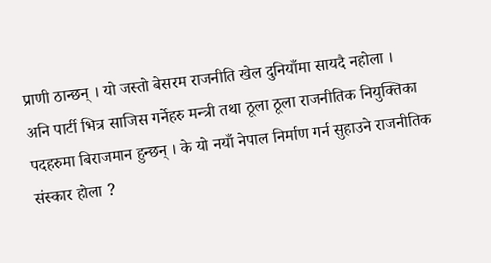प्राणी ठान्छन् । यो जस्तो बेसरम राजनीति खेल दुनियाँमा सायदै नहोला ।
अनि पार्टी भित्र साजिस गर्नेहरु मन्त्री तथा ठूला ठूला राजनीतिक नियुक्तिका पदहरुमा बिराजमान हुन्छन् । के यो नयाँ नेपाल निर्माण गर्न सुहाउने राजनीतिक संस्कार होला ?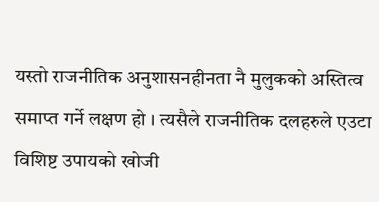यस्तो राजनीतिक अनुशासनहीनता नै मुलुकको अस्तित्व समाप्त गर्ने लक्षण हो । त्यसैले राजनीतिक दलहरुले एउटा विशिष्ट उपायको खोजी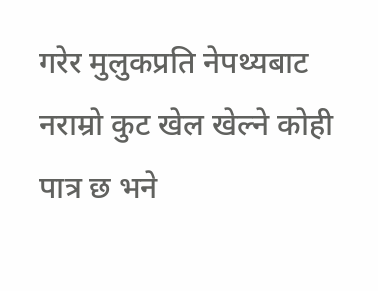गरेर मुलुकप्रति नेपथ्यबाट नराम्रो कुट खेल खेल्ने कोही पात्र छ भने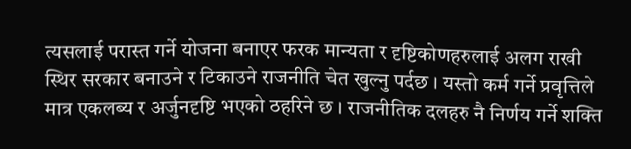त्यसलाई परास्त गर्ने योजना बनाएर फरक मान्यता र दृष्टिकोणहरुलाई अलग राखी स्थिर सरकार बनाउने र टिकाउने राजनीति चेत खुल्नु पर्दछ । यस्तो कर्म गर्ने प्रवृत्तिले मात्र एकलब्य र अर्जुनदृष्टि भएको ठहरिने छ । राजनीतिक दलहरु नै निर्णय गर्ने शक्ति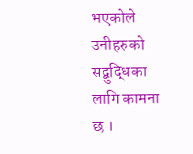भएकोले उनीहरुको सद्बुद्धिका लागि कामना छ ।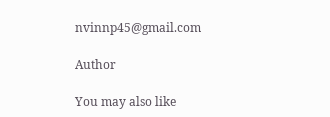nvinnp45@gmail.com

Author

You may also like